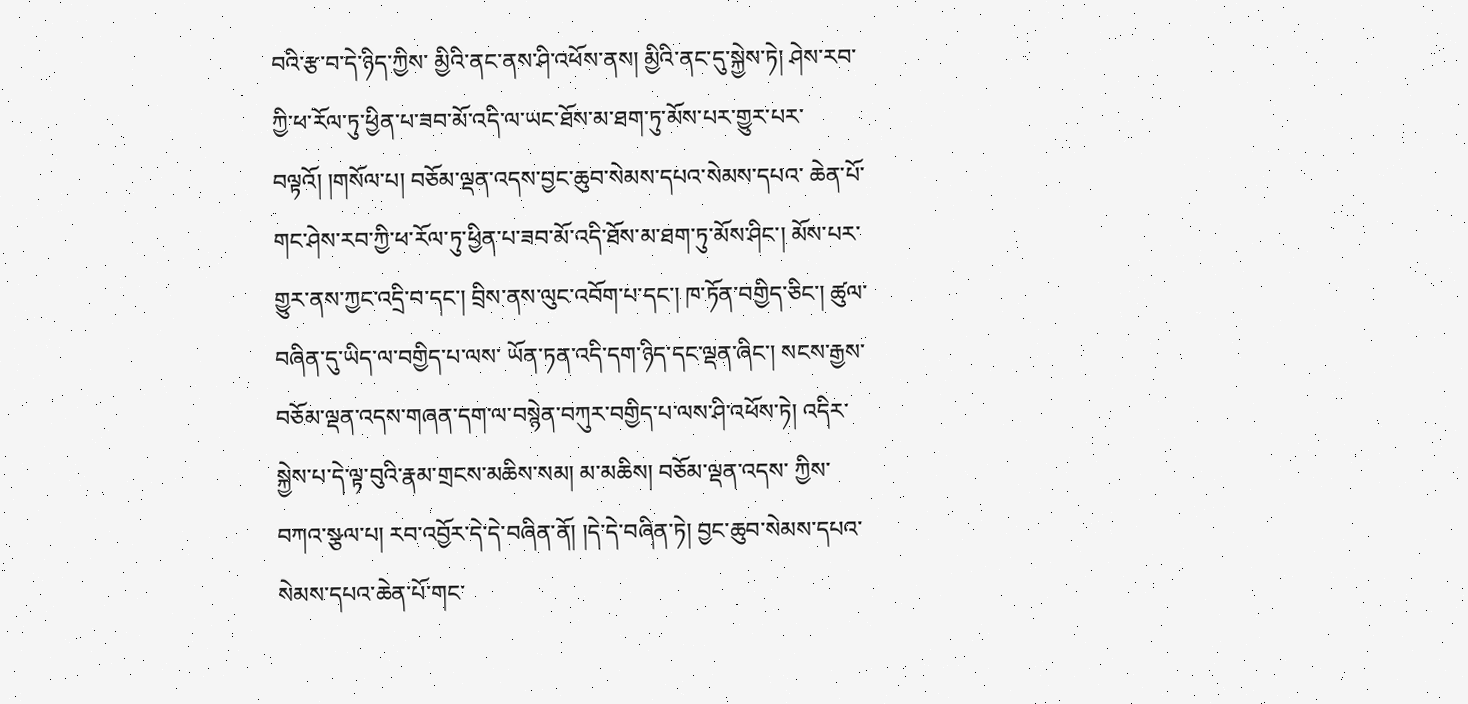བའི་རྩ་བ་དེ་ཉིད་ཀྱིས་ མྱིའི་ནང་ནས་ཤི་འཕོས་ནས། མྱིའི་ནང་དུ་སྐྱེས་ཏེ། ཤེས་རབ་ཀྱི་ཕ་རོལ་ཏུ་ཕྱིན་པ་ཟབ་མོ་འདི་ལ་ཡང་ཐོས་མ་ཐག་ཏུ་མོས་པར་གྱུར་པར་བལྟའོ། །གསོལ་པ། བཅོམ་ལྡན་འདས་བྱང་ཆུབ་སེམས་དཔའ་སེམས་དཔའ་ ཆེན་པོ་གང་ཤེས་རབ་ཀྱི་ཕ་རོལ་ཏུ་ཕྱིན་པ་ཟབ་མོ་འདི་ཐོས་མ་ཐག་ཏུ་མོས་ཤིང་། མོས་པར་གྱུར་ནས་ཀྱང་འདྲི་བ་དང་། བྲིས་ནས་ལུང་འབོག་པ་དང་། ཁ་ཏོན་བགྱིད་ཅིང་། ཚུལ་བཞིན་དུ་ཡིད་ལ་བགྱིད་པ་ལས་ ཡོན་ཏན་འདི་དག་ཉིད་དང་ལྡན་ཞིང་། སངས་རྒྱས་བཅོམ་ལྡན་འདས་གཞན་དག་ལ་བསྙེན་བཀུར་བགྱིད་པ་ལས་ཤི་འཕོས་ཏེ། འདིར་སྐྱེས་པ་དེ་ལྟ་བུའི་རྣམ་གྲངས་མཆིས་སམ། མ་མཆིས། བཅོམ་ལྡན་འདས་ ཀྱིས་བཀའ་སྩལ་པ། རབ་འབྱོར་དེ་དེ་བཞིན་ནོ། །དེ་དེ་བཞིན་ཏེ། བྱང་ཆུབ་སེམས་དཔའ་སེམས་དཔའ་ཆེན་པོ་གང་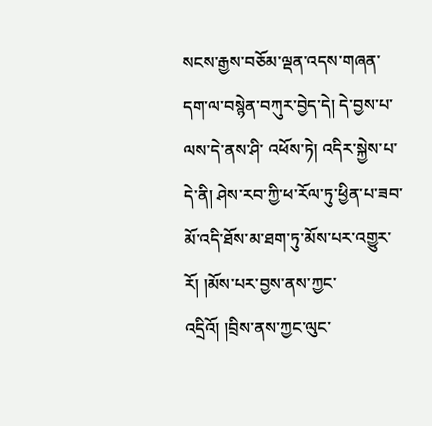སངས་རྒྱས་བཅོམ་ལྡན་འདས་གཞན་དག་ལ་བསྙེན་བཀུར་བྱེད་དེ། དེ་བྱས་པ་ལས་དེ་ནས་ཤི་ འཕོས་ཏེ། འདིར་སྐྱེས་པ་དེ་ནི། ཤེས་རབ་ཀྱི་ཕ་རོལ་ཏུ་ཕྱིན་པ་ཟབ་མོ་འདི་ཐོས་མ་ཐག་ཏུ་མོས་པར་འགྱུར་རོ། །མོས་པར་བྱས་ནས་ཀྱང་འདྲིའོ། །བྲིས་ནས་ཀྱང་ལུང་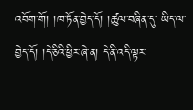འབོག་གོ། །ཁ་ཏོན་བྱེད་དོ། །ཚུལ་བཞིན་དུ་ ཡིད་ལ་བྱེད་དོ། །དེ་ཅིའི་ཕྱིར་ཞེ་ན། དེ་ནི་འདི་ལྟར་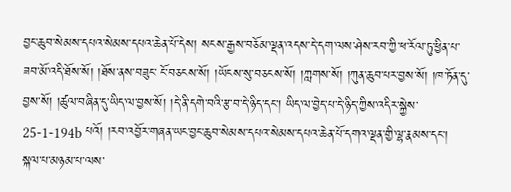བྱང་ཆུབ་སེམས་དཔའ་སེམས་དཔའ་ཆེན་པོ་དེས། སངས་རྒྱས་བཅོམ་ལྡན་འདས་དེ་དག་ལས་ཤེས་རབ་ཀྱི་ཕ་རོལ་ཏུ་ཕྱིན་པ་ཟབ་མོ་འདི་ཐོས་སོ། །ཐོས་ནས་བཟུང་ ངོ་བཅངས་སོ། །ཡོངས་སུ་བཅངས་སོ། །ཀླགས་སོ། །ཀུན་ཆུབ་པར་བྱས་སོ། །ཁ་ཏོན་དུ་བྱས་སོ། །ཚུལ་བཞིན་དུ་ཡིད་ལ་བྱས་སོ། །དེ་ནི་དགེ་བའི་རྩ་བ་དེ་ཉིད་དང་། ཡིད་ལ་བྱེད་པ་དེ་ཉིད་ཀྱིས་འདིར་སྐྱེས་ 25-1-194b པའོ། །རབ་འབྱོར་གཞན་ཡང་བྱང་ཆུབ་སེམས་དཔའ་སེམས་དཔའ་ཆེན་པོ་དགའ་ལྡན་གྱི་ལྷ་རྣམས་དང་། སྐལ་པ་མཉམ་པ་ལས་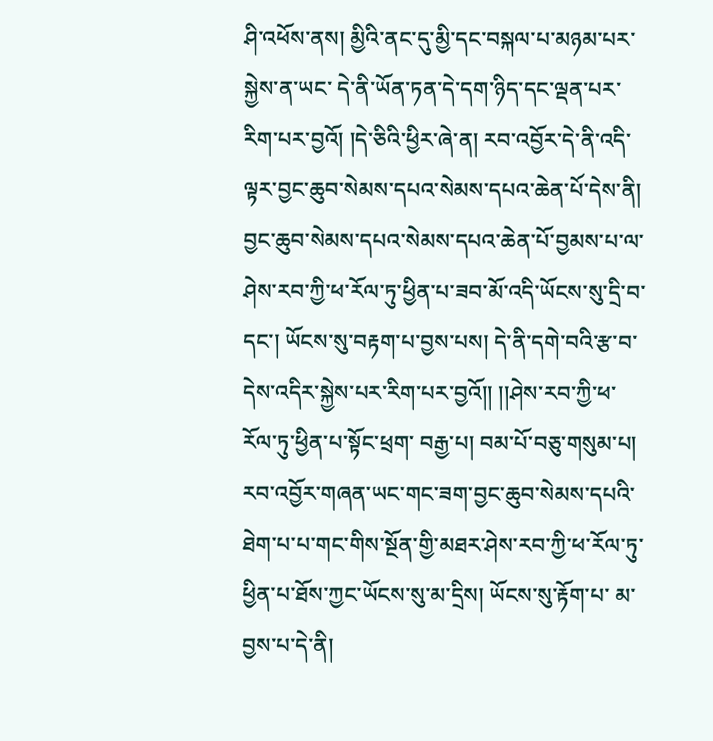ཤི་འཕོས་ནས། མྱིའི་ནང་དུ་མྱི་དང་བསྐལ་པ་མཉམ་པར་སྐྱེས་ན་ཡང་ དེ་ནི་ཡོན་ཏན་དེ་དག་ཉིད་དང་ལྡན་པར་རིག་པར་བྱའོ། །དེ་ཅིའི་ཕྱིར་ཞེ་ན། རབ་འབྱོར་དེ་ནི་འདི་ལྟར་བྱང་ཆུབ་སེམས་དཔའ་སེམས་དཔའ་ཆེན་པོ་དེས་ནི། བྱང་ཆུབ་སེམས་དཔའ་སེམས་དཔའ་ཆེན་པོ་བྱམས་པ་ལ་ ཤེས་རབ་ཀྱི་ཕ་རོལ་ཏུ་ཕྱིན་པ་ཟབ་མོ་འདི་ཡོངས་སུ་དྲི་བ་དང་། ཡོངས་སུ་བརྟག་པ་བྱས་པས། དེ་ནི་དགེ་བའི་རྩ་བ་དེས་འདིར་སྐྱེས་པར་རིག་པར་བྱའོ།། །།ཤེས་རབ་ཀྱི་ཕ་རོལ་ཏུ་ཕྱིན་པ་སྟོང་ཕྲག་ བརྒྱ་པ། བམ་པོ་བཅུ་གསུམ་པ། རབ་འབྱོར་གཞན་ཡང་གང་ཟག་བྱང་ཆུབ་སེམས་དཔའི་ཐེག་པ་པ་གང་གིས་སྔོན་གྱི་མཐར་ཤེས་རབ་ཀྱི་ཕ་རོལ་ཏུ་ཕྱིན་པ་ཐོས་ཀྱང་ཡོངས་སུ་མ་དྲིས། ཡོངས་སུ་རྟོག་པ་ མ་བྱས་པ་དེ་ནི།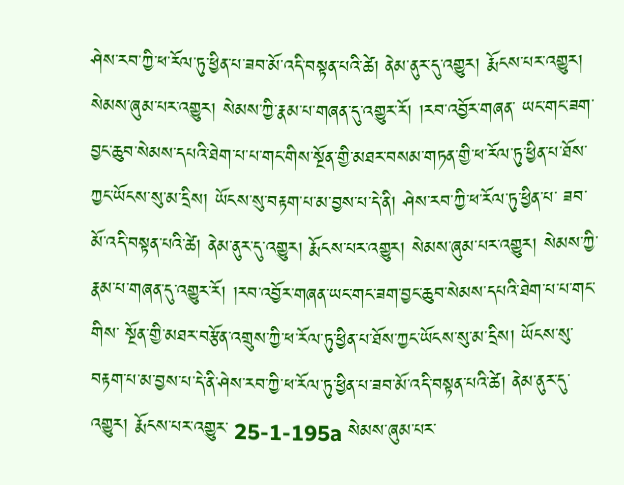ཤེས་རབ་ཀྱི་ཕ་རོལ་ཏུ་ཕྱིན་པ་ཟབ་མོ་འདི་བསྟན་པའི་ཚེ། ནེམ་ནུར་དུ་འགྱུར། རྨོངས་པར་འགྱུར། སེམས་ཞུམ་པར་འགྱུར། སེམས་ཀྱི་རྣམ་པ་གཞན་དུ་འགྱུར་རོ། །རབ་འབྱོར་གཞན་ ཡང་གང་ཟག་བྱང་ཆུབ་སེམས་དཔའི་ཐེག་པ་པ་གང་གིས་སྔོན་གྱི་མཐར་བསམ་གཏན་གྱི་ཕ་རོལ་ཏུ་ཕྱིན་པ་ཐོས་ཀྱང་ཡོངས་སུ་མ་དྲིས། ཡོངས་སུ་བརྟག་པ་མ་བྱས་པ་དེ་ནི། ཤེས་རབ་ཀྱི་ཕ་རོལ་ཏུ་ཕྱིན་པ་ ཟབ་མོ་འདི་བསྟན་པའི་ཚེ། ནེམ་ནུར་དུ་འགྱུར། རྨོངས་པར་འགྱུར། སེམས་ཞུམ་པར་འགྱུར། སེམས་ཀྱི་རྣམ་པ་གཞན་དུ་འགྱུར་རོ། །རབ་འབྱོར་གཞན་ཡང་གང་ཟག་བྱང་ཆུབ་སེམས་དཔའི་ཐེག་པ་པ་གང་གིས་ སྔོན་གྱི་མཐར་བརྩོན་འགྲུས་ཀྱི་ཕ་རོལ་ཏུ་ཕྱིན་པ་ཐོས་ཀྱང་ཡོངས་སུ་མ་དྲིས། ཡོངས་སུ་བརྟག་པ་མ་བྱས་པ་དེ་ནི་ཤེས་རབ་ཀྱི་ཕ་རོལ་ཏུ་ཕྱིན་པ་ཟབ་མོ་འདི་བསྟན་པའི་ཚེ། ནེམ་ནུར་དུ་འགྱུར། རྨོངས་པར་འགྱུར་ 25-1-195a སེམས་ཞུམ་པར་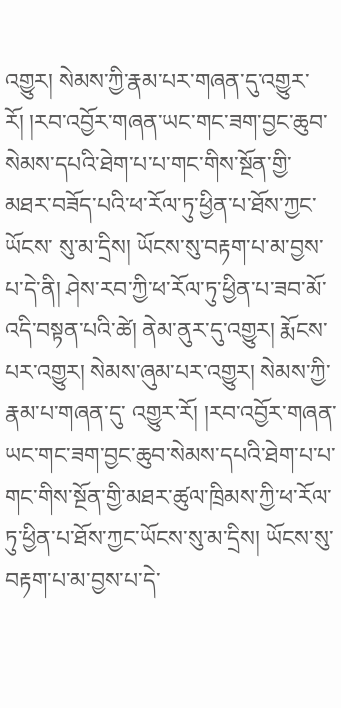འགྱུར། སེམས་ཀྱི་རྣམ་པར་གཞན་དུ་འགྱུར་རོ། །རབ་འབྱོར་གཞན་ཡང་གང་ཟག་བྱང་ཆུབ་སེམས་དཔའི་ཐེག་པ་པ་གང་གིས་སྔོན་གྱི་མཐར་བཟོད་པའི་ཕ་རོལ་ཏུ་ཕྱིན་པ་ཐོས་ཀྱང་ཡོངས་ སུ་མ་དྲིས། ཡོངས་སུ་བརྟག་པ་མ་བྱས་པ་དེ་ནི། ཤེས་རབ་ཀྱི་ཕ་རོལ་ཏུ་ཕྱིན་པ་ཟབ་མོ་འདི་བསྟན་པའི་ཚེ། ནེམ་ནུར་དུ་འགྱུར། རྨོངས་པར་འགྱུར། སེམས་ཞུམ་པར་འགྱུར། སེམས་ཀྱི་རྣམ་པ་གཞན་དུ་ འགྱུར་རོ། །རབ་འབྱོར་གཞན་ཡང་གང་ཟག་བྱང་ཆུབ་སེམས་དཔའི་ཐེག་པ་པ་གང་གིས་སྔོན་གྱི་མཐར་ཚུལ་ཁྲིམས་ཀྱི་ཕ་རོལ་ཏུ་ཕྱིན་པ་ཐོས་ཀྱང་ཡོངས་སུ་མ་དྲིས། ཡོངས་སུ་བརྟག་པ་མ་བྱས་པ་དེ་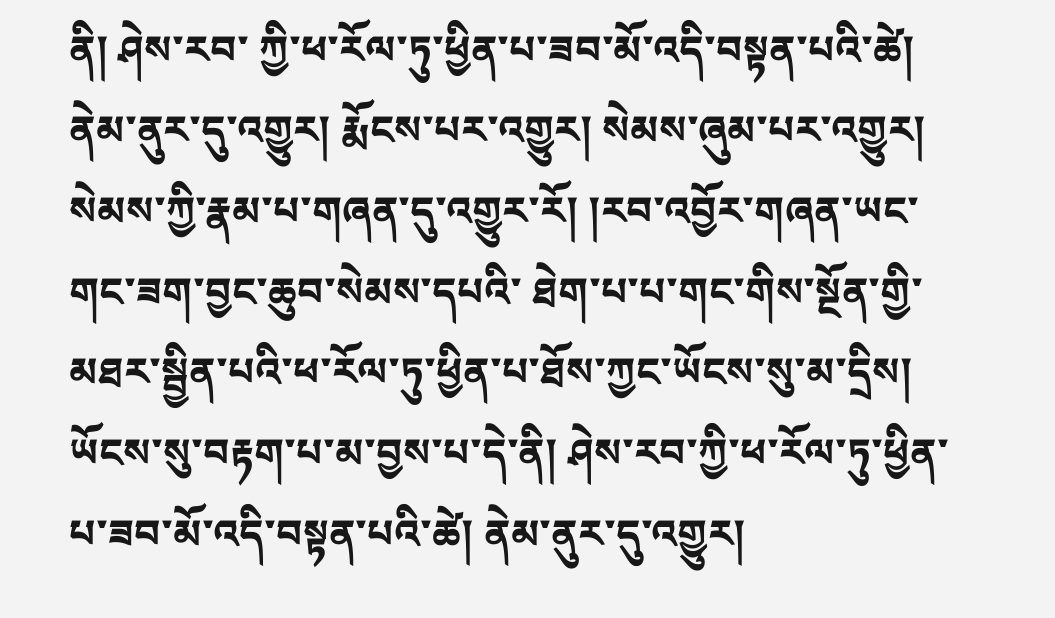ནི། ཤེས་རབ་ ཀྱི་ཕ་རོལ་ཏུ་ཕྱིན་པ་ཟབ་མོ་འདི་བསྟན་པའི་ཚེ། ནེམ་ནུར་དུ་འགྱུར། རྨོངས་པར་འགྱུར། སེམས་ཞུམ་པར་འགྱུར། སེམས་ཀྱི་རྣམ་པ་གཞན་དུ་འགྱུར་རོ། །རབ་འབྱོར་གཞན་ཡང་གང་ཟག་བྱང་ཆུབ་སེམས་དཔའི་ ཐེག་པ་པ་གང་གིས་སྔོན་གྱི་མཐར་སྦྱིན་པའི་ཕ་རོལ་ཏུ་ཕྱིན་པ་ཐོས་ཀྱང་ཡོངས་སུ་མ་དྲིས། ཡོངས་སུ་བརྟག་པ་མ་བྱས་པ་དེ་ནི། ཤེས་རབ་ཀྱི་ཕ་རོལ་ཏུ་ཕྱིན་པ་ཟབ་མོ་འདི་བསྟན་པའི་ཚེ། ནེམ་ནུར་དུ་འགྱུར།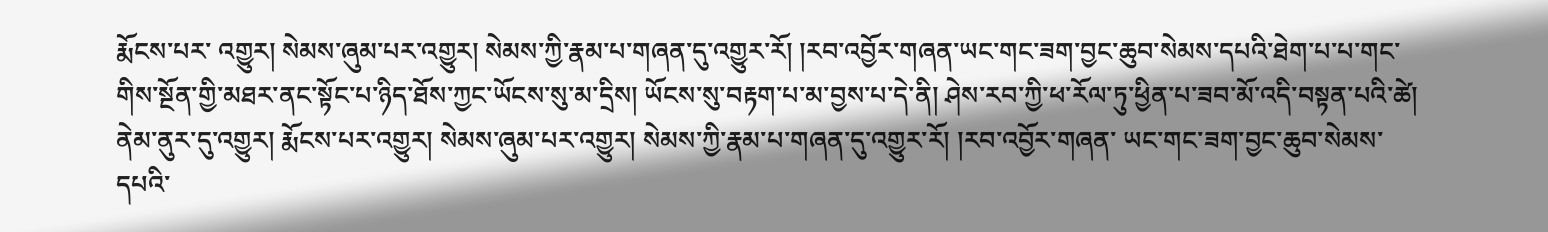རྨོངས་པར་ འགྱུར། སེམས་ཞུམ་པར་འགྱུར། སེམས་ཀྱི་རྣམ་པ་གཞན་དུ་འགྱུར་རོ། །རབ་འབྱོར་གཞན་ཡང་གང་ཟག་བྱང་ཆུབ་སེམས་དཔའི་ཐེག་པ་པ་གང་གིས་སྔོན་གྱི་མཐར་ནང་སྟོང་པ་ཉིད་ཐོས་ཀྱང་ཡོངས་སུ་མ་དྲིས། ཡོངས་སུ་བརྟག་པ་མ་བྱས་པ་དེ་ནི། ཤེས་རབ་ཀྱི་ཕ་རོལ་ཏུ་ཕྱིན་པ་ཟབ་མོ་འདི་བསྟན་པའི་ཚེ། ནེམ་ནུར་དུ་འགྱུར། རྨོངས་པར་འགྱུར། སེམས་ཞུམ་པར་འགྱུར། སེམས་ཀྱི་རྣམ་པ་གཞན་དུ་འགྱུར་རོ། །རབ་འབྱོར་གཞན་ ཡང་གང་ཟག་བྱང་ཆུབ་སེམས་དཔའི་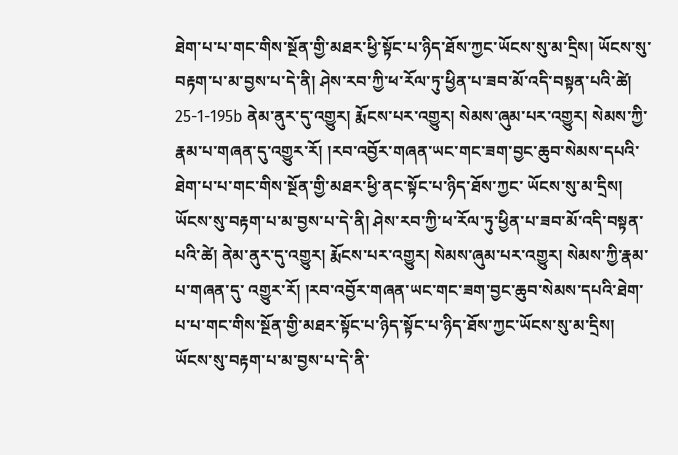ཐེག་པ་པ་གང་གིས་སྔོན་གྱི་མཐར་ཕྱི་སྟོང་པ་ཉིད་ཐོས་ཀྱང་ཡོངས་སུ་མ་དྲིས། ཡོངས་སུ་བརྟག་པ་མ་བྱས་པ་དེ་ནི། ཤེས་རབ་ཀྱི་ཕ་རོལ་ཏུ་ཕྱིན་པ་ཟབ་མོ་འདི་བསྟན་པའི་ཚེ། 25-1-195b ནེམ་ནུར་དུ་འགྱུར། རྨོངས་པར་འགྱུར། སེམས་ཞུམ་པར་འགྱུར། སེམས་ཀྱི་རྣམ་པ་གཞན་དུ་འགྱུར་རོ། །རབ་འབྱོར་གཞན་ཡང་གང་ཟག་བྱང་ཆུབ་སེམས་དཔའི་ཐེག་པ་པ་གང་གིས་སྔོན་གྱི་མཐར་ཕྱི་ནང་སྟོང་པ་ཉིད་ཐོས་ཀྱང་ ཡོངས་སུ་མ་དྲིས། ཡོངས་སུ་བརྟག་པ་མ་བྱས་པ་དེ་ནི། ཤེས་རབ་ཀྱི་ཕ་རོལ་ཏུ་ཕྱིན་པ་ཟབ་མོ་འདི་བསྟན་པའི་ཚེ། ནེམ་ནུར་དུ་འགྱུར། རྨོངས་པར་འགྱུར། སེམས་ཞུམ་པར་འགྱུར། སེམས་ཀྱི་རྣམ་པ་གཞན་དུ་ འགྱུར་རོ། །རབ་འབྱོར་གཞན་ཡང་གང་ཟག་བྱང་ཆུབ་སེམས་དཔའི་ཐེག་པ་པ་གང་གིས་སྔོན་གྱི་མཐར་སྟོང་པ་ཉིད་སྟོང་པ་ཉིད་ཐོས་ཀྱང་ཡོངས་སུ་མ་དྲིས། ཡོངས་སུ་བརྟག་པ་མ་བྱས་པ་དེ་ནི་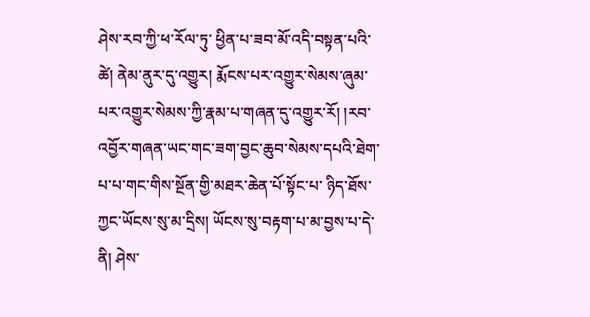ཤེས་རབ་ཀྱི་ཕ་རོལ་ཏུ་ ཕྱིན་པ་ཟབ་མོ་འདི་བསྟན་པའི་ཚེ། ནེམ་ནུར་དུ་འགྱུར། རྨོངས་པར་འགྱུར་སེམས་ཞུམ་པར་འགྱུར་སེམས་ཀྱི་རྣམ་པ་གཞན་དུ་འགྱུར་རོ། །རབ་འབྱོར་གཞན་ཡང་གང་ཟག་བྱང་ཆུབ་སེམས་དཔའི་ཐེག་པ་པ་གང་གིས་སྔོན་གྱི་མཐར་ཆེན་པོ་སྟོང་པ་ ཉིད་ཐོས་ཀྱང་ཡོངས་སུ་མ་དྲིས། ཡོངས་སུ་བརྟག་པ་མ་བྱས་པ་དེ་ནི། ཤེས་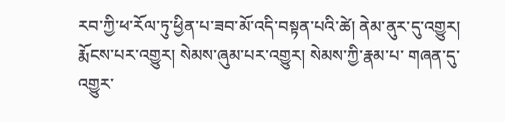རབ་ཀྱི་ཕ་རོལ་ཏུ་ཕྱིན་པ་ཟབ་མོ་འདི་བསྟན་པའི་ཚེ། ནེམ་ནུར་དུ་འགྱུར། རྨོངས་པར་འགྱུར། སེམས་ཞུམ་པར་འགྱུར། སེམས་ཀྱི་རྣམ་པ་ གཞན་དུ་འགྱུར་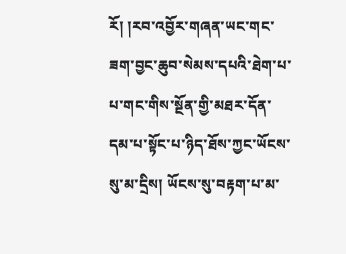རོ། །རབ་འབྱོར་གཞན་ཡང་གང་ཟག་བྱང་ཆུབ་སེམས་དཔའི་ཐེག་པ་པ་གང་གིས་སྔོན་གྱི་མཐར་དོན་དམ་པ་སྟོང་པ་ཉིད་ཐོས་ཀྱང་ཡོངས་སུ་མ་དྲིས། ཡོངས་སུ་བརྟག་པ་མ་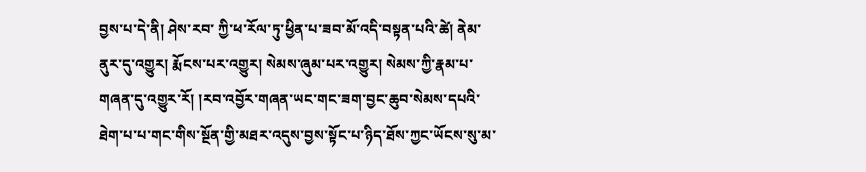བྱས་པ་དེ་ནི། ཤེས་རབ་ ཀྱི་ཕ་རོལ་ཏུ་ཕྱིན་པ་ཟབ་མོ་འདི་བསྟན་པའི་ཚེ། ནེམ་ནུར་དུ་འགྱུར། རྨོངས་པར་འགྱུར། སེམས་ཞུམ་པར་འགྱུར། སེམས་ཀྱི་རྣམ་པ་གཞན་དུ་འགྱུར་རོ། །རབ་འབྱོར་གཞན་ཡང་གང་ཟག་བྱང་ཆུབ་སེམས་དཔའི་ ཐེག་པ་པ་གང་གིས་སྔོན་གྱི་མཐར་འདུས་བྱས་སྟོང་པ་ཉིད་ཐོས་ཀྱང་ཡོངས་སུ་མ་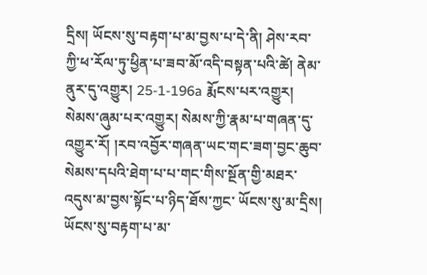དྲིས། ཡོངས་སུ་བརྟག་པ་མ་བྱས་པ་དེ་ནི། ཤེས་རབ་ཀྱི་ཕ་རོལ་ཏུ་ཕྱིན་པ་ཟབ་མོ་འདི་བསྟན་པའི་ཚེ། ནེམ་ནུར་དུ་འགྱུར། 25-1-196a རྨོངས་པར་འགྱུར། སེམས་ཞུམ་པར་འགྱུར། སེམས་ཀྱི་རྣམ་པ་གཞན་དུ་འགྱུར་རོ། །རབ་འབྱོར་གཞན་ཡང་གང་ཟག་བྱང་ཆུབ་སེམས་དཔའི་ཐེག་པ་པ་གང་གིས་སྔོན་གྱི་མཐར་འདུས་མ་བྱས་སྟོང་པ་ཉིད་ཐོས་ཀྱང་ ཡོངས་སུ་མ་དྲིས། ཡོངས་སུ་བརྟག་པ་མ་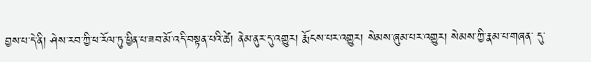བྱས་པ་དེ་ནི། ཤེས་རབ་ཀྱི་ཕ་རོལ་ཏུ་ཕྱིན་པ་ཟབ་མོ་འདི་བསྟན་པའི་ཚེ། ནེམ་ནུར་དུ་འགྱུར། རྨོངས་པར་འགྱུར། སེམས་ཞུམ་པར་འགྱུར། སེམས་ཀྱི་རྣམ་པ་གཞན་ དུ་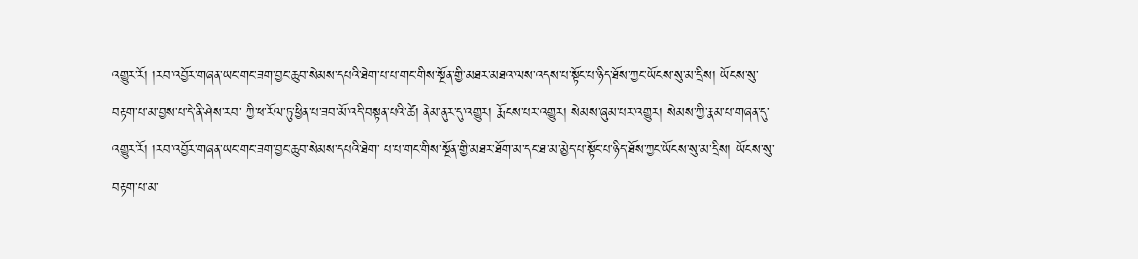འགྱུར་རོ། །རབ་འབྱོར་གཞན་ཡང་གང་ཟག་བྱང་ཆུབ་སེམས་དཔའི་ཐེག་པ་པ་གང་གིས་སྔོན་གྱི་མཐར་མཐའ་ལས་འདས་པ་སྟོང་པ་ཉིད་ཐོས་ཀྱང་ཡོངས་སུ་མ་དྲིས། ཡོངས་སུ་བརྟག་པ་མ་བྱས་པ་དེ་ནི་ཤེས་རབ་ ཀྱི་ཕ་རོལ་ཏུ་ཕྱིན་པ་ཟབ་མོ་འདི་བསྟན་པའི་ཚེ། ནེམ་ནུར་དུ་འགྱུར། རྨོངས་པར་འགྱུར། སེམས་ཞུམ་པར་འགྱུར། སེམས་ཀྱི་རྣམ་པ་གཞན་དུ་འགྱུར་རོ། །རབ་འབྱོར་གཞན་ཡང་གང་ཟག་བྱང་ཆུབ་སེམས་དཔའི་ཐེག་ པ་པ་གང་གིས་སྔོན་གྱི་མཐར་ཐོག་མ་དང་ཐ་མ་མྱེད་པ་སྟོང་པ་ཉིད་ཐོས་ཀྱང་ཡོངས་སུ་མ་དྲིས། ཡོངས་སུ་བརྟག་པ་མ་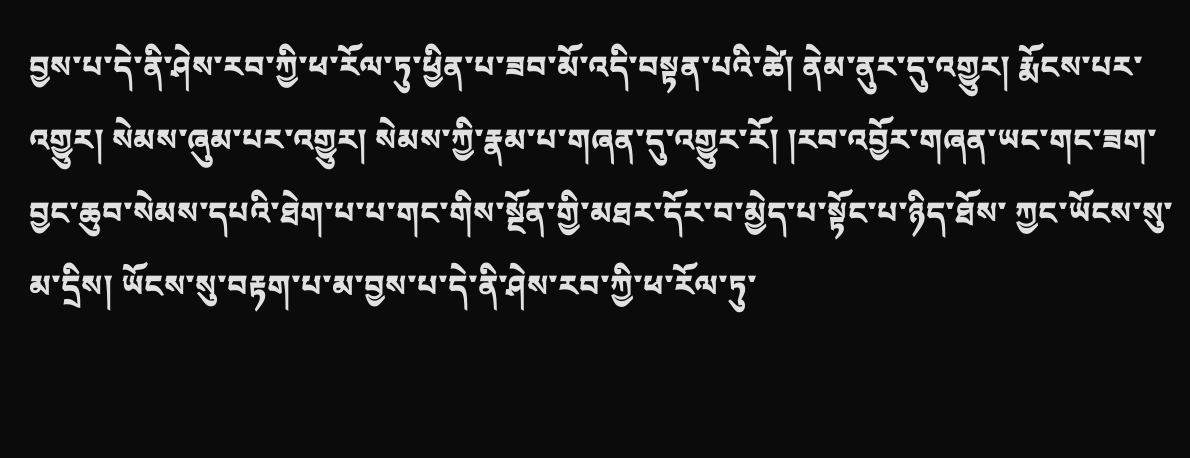བྱས་པ་དེ་ནི་ཤེས་རབ་ཀྱི་ཕ་རོལ་ཏུ་ཕྱིན་པ་ཟབ་མོ་འདི་བསྟན་པའི་ཚེ། ནེམ་ནུར་དུ་འགྱུར། རྨོངས་པར་འགྱུར། སེམས་ཞུམ་པར་འགྱུར། སེམས་ཀྱི་རྣམ་པ་གཞན་དུ་འགྱུར་རོ། །རབ་འབྱོར་གཞན་ཡང་གང་ཟག་བྱང་ཆུབ་སེམས་དཔའི་ཐེག་པ་པ་གང་གིས་སྔོན་གྱི་མཐར་དོར་བ་མྱེད་པ་སྟོང་པ་ཉིད་ཐོས་ ཀྱང་ཡོངས་སུ་མ་དྲིས། ཡོངས་སུ་བརྟག་པ་མ་བྱས་པ་དེ་ནི་ཤེས་རབ་ཀྱི་ཕ་རོལ་ཏུ་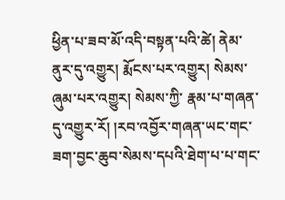ཕྱིན་པ་ཟབ་མོ་འདི་བསྟན་པའི་ཚེ། ནེམ་ནུར་དུ་འགྱུར། རྨོངས་པར་འགྱུར། སེམས་ཞུམ་པར་འགྱུར། སེམས་ཀྱི་ རྣམ་པ་གཞན་དུ་འགྱུར་རོ། །རབ་འབྱོར་གཞན་ཡང་གང་ཟག་བྱང་ཆུབ་སེམས་དཔའི་ཐེག་པ་པ་གང་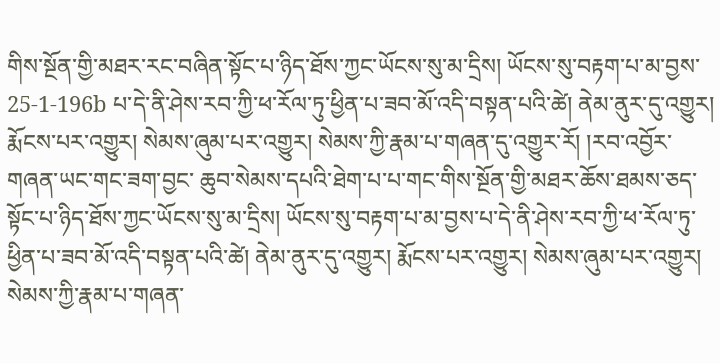གིས་སྔོན་གྱི་མཐར་རང་བཞིན་སྟོང་པ་ཉིད་ཐོས་ཀྱང་ཡོངས་སུ་མ་དྲིས། ཡོངས་སུ་བརྟག་པ་མ་བྱས་ 25-1-196b པ་དེ་ནི་ཤེས་རབ་ཀྱི་ཕ་རོལ་ཏུ་ཕྱིན་པ་ཟབ་མོ་འདི་བསྟན་པའི་ཚེ། ནེམ་ནུར་དུ་འགྱུར། རྨོངས་པར་འགྱུར། སེམས་ཞུམ་པར་འགྱུར། སེམས་ཀྱི་རྣམ་པ་གཞན་དུ་འགྱུར་རོ། །རབ་འབྱོར་གཞན་ཡང་གང་ཟག་བྱང་ ཆུབ་སེམས་དཔའི་ཐེག་པ་པ་གང་གིས་སྔོན་གྱི་མཐར་ཆོས་ཐམས་ཅད་སྟོང་པ་ཉིད་ཐོས་ཀྱང་ཡོངས་སུ་མ་དྲིས། ཡོངས་སུ་བརྟག་པ་མ་བྱས་པ་དེ་ནི་ཤེས་རབ་ཀྱི་ཕ་རོལ་ཏུ་ཕྱིན་པ་ཟབ་མོ་འདི་བསྟན་པའི་ཚེ། ནེམ་ནུར་དུ་འགྱུར། རྨོངས་པར་འགྱུར། སེམས་ཞུམ་པར་འགྱུར། སེམས་ཀྱི་རྣམ་པ་གཞན་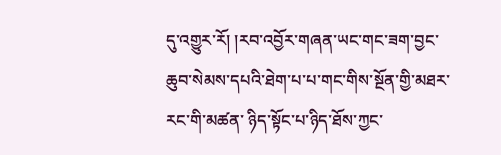དུ་འགྱུར་རོ། །རབ་འབྱོར་གཞན་ཡང་གང་ཟག་བྱང་ཆུབ་སེམས་དཔའི་ཐེག་པ་པ་གང་གིས་སྔོན་གྱི་མཐར་རང་གི་མཚན་ ཉིད་སྟོང་པ་ཉིད་ཐོས་ཀྱང་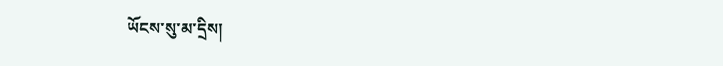ཡོངས་སུ་མ་དྲིས།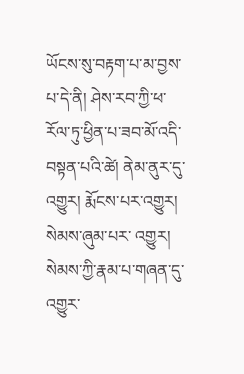ཡོངས་སུ་བརྟག་པ་མ་བྱས་པ་དེ་ནི། ཤེས་རབ་ཀྱི་ཕ་རོལ་ཏུ་ཕྱིན་པ་ཟབ་མོ་འདི་བསྟན་པའི་ཚེ། ནེམ་ནུར་དུ་འགྱུར། རྨོངས་པར་འགྱུར། སེམས་ཞུམ་པར་ འགྱུར། སེམས་ཀྱི་རྣམ་པ་གཞན་དུ་འགྱུར་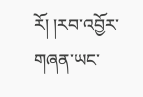རོ། །རབ་འབྱོར་གཞན་ཡང་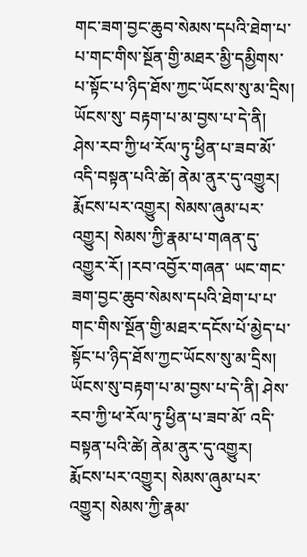གང་ཟག་བྱང་ཆུབ་སེམས་དཔའི་ཐེག་པ་པ་གང་གིས་སྔོན་གྱི་མཐར་མྱི་དམྱིགས་པ་སྟོང་པ་ཉིད་ཐོས་ཀྱང་ཡོངས་སུ་མ་དྲིས། ཡོངས་སུ་ བརྟག་པ་མ་བྱས་པ་དེ་ནི། ཤེས་རབ་ཀྱི་ཕ་རོལ་ཏུ་ཕྱིན་པ་ཟབ་མོ་འདི་བསྟན་པའི་ཚེ། ནེམ་ནུར་དུ་འགྱུར། རྨོངས་པར་འགྱུར། སེམས་ཞུམ་པར་འགྱུར། སེམས་ཀྱི་རྣམ་པ་གཞན་དུ་འགྱུར་རོ། །རབ་འབྱོར་གཞན་ ཡང་གང་ཟག་བྱང་ཆུབ་སེམས་དཔའི་ཐེག་པ་པ་གང་གིས་སྔོན་གྱི་མཐར་དངོས་པོ་མྱེད་པ་སྟོང་པ་ཉིད་ཐོས་ཀྱང་ཡོངས་སུ་མ་དྲིས། ཡོངས་སུ་བརྟག་པ་མ་བྱས་པ་དེ་ནི། ཤེས་རབ་ཀྱི་ཕ་རོལ་ཏུ་ཕྱིན་པ་ཟབ་མོ་ འདི་བསྟན་པའི་ཚེ། ནེམ་ནུར་དུ་འགྱུར། རྨོངས་པར་འགྱུར། སེམས་ཞུམ་པར་འགྱུར། སེམས་ཀྱི་རྣམ་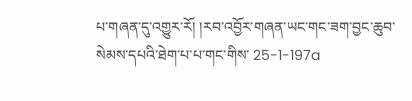པ་གཞན་དུ་འགྱུར་རོ། །རབ་འབྱོར་གཞན་ཡང་གང་ཟག་བྱང་ཆུབ་སེམས་དཔའི་ཐེག་པ་པ་གང་གིས་ 25-1-197a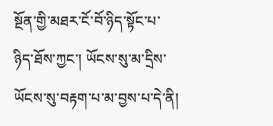སྔོན་གྱི་མཐར་ངོ་བོ་ཉིད་སྟོང་པ་ཉིད་ཐོས་ཀྱང་། ཡོངས་སུ་མ་དྲིས་ཡོངས་སུ་བརྟག་པ་མ་བྱས་པ་དེ་ནི།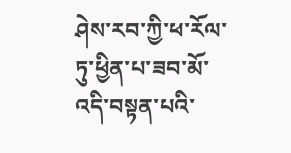ཤེས་རབ་ཀྱི་ཕ་རོལ་ཏུ་ཕྱིན་པ་ཟབ་མོ་འདི་བསྟན་པའི་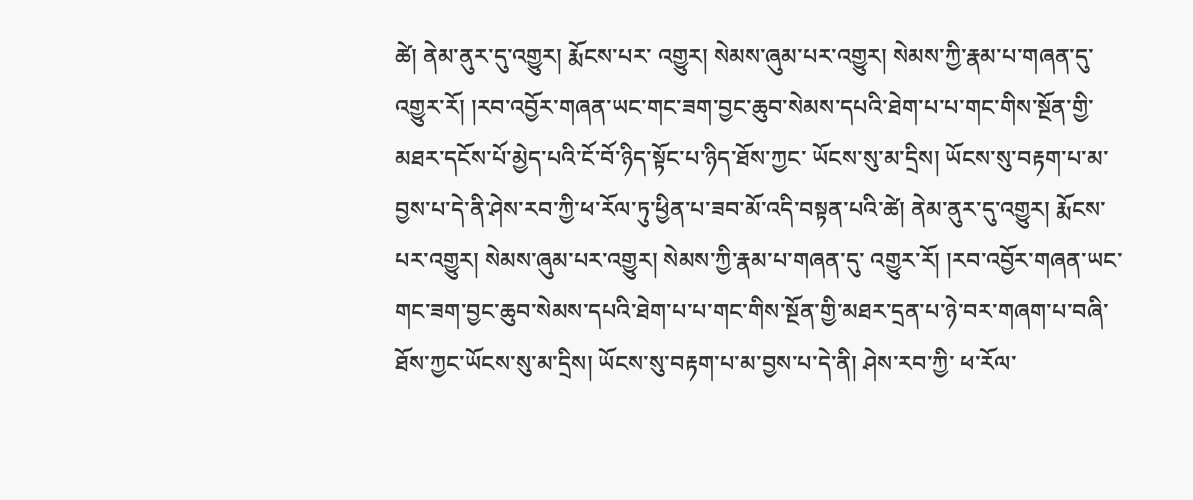ཚེ། ནེམ་ནུར་དུ་འགྱུར། རྨོངས་པར་ འགྱུར། སེམས་ཞུམ་པར་འགྱུར། སེམས་ཀྱི་རྣམ་པ་གཞན་དུ་འགྱུར་རོ། །རབ་འབྱོར་གཞན་ཡང་གང་ཟག་བྱང་ཆུབ་སེམས་དཔའི་ཐེག་པ་པ་གང་གིས་སྔོན་གྱི་མཐར་དངོས་པོ་མྱེད་པའི་ངོ་བོ་ཉིད་སྟོང་པ་ཉིད་ཐོས་ཀྱང་ ཡོངས་སུ་མ་དྲིས། ཡོངས་སུ་བརྟག་པ་མ་བྱས་པ་དེ་ནི་ཤེས་རབ་ཀྱི་ཕ་རོལ་ཏུ་ཕྱིན་པ་ཟབ་མོ་འདི་བསྟན་པའི་ཚེ། ནེམ་ནུར་དུ་འགྱུར། རྨོངས་པར་འགྱུར། སེམས་ཞུམ་པར་འགྱུར། སེམས་ཀྱི་རྣམ་པ་གཞན་དུ་ འགྱུར་རོ། །རབ་འབྱོར་གཞན་ཡང་གང་ཟག་བྱང་ཆུབ་སེམས་དཔའི་ཐེག་པ་པ་གང་གིས་སྔོན་གྱི་མཐར་དྲན་པ་ཉེ་བར་གཞག་པ་བཞི་ཐོས་ཀྱང་ཡོངས་སུ་མ་དྲིས། ཡོངས་སུ་བརྟག་པ་མ་བྱས་པ་དེ་ནི། ཤེས་རབ་ཀྱི་ ཕ་རོལ་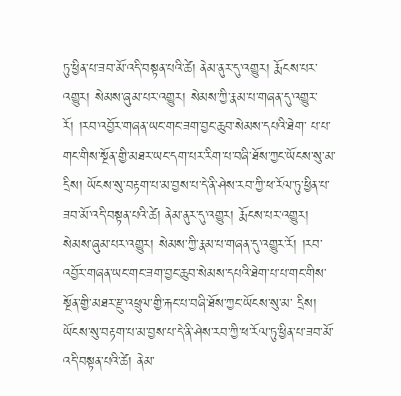ཏུ་ཕྱིན་པ་ཟབ་མོ་འདི་བསྟན་པའི་ཚེ། ནེམ་ནུར་དུ་འགྱུར། རྨོངས་པར་འགྱུར། སེམས་ཞུམ་པར་འགྱུར། སེམས་ཀྱི་རྣམ་པ་གཞན་དུ་འགྱུར་རོ། །རབ་འབྱོར་གཞན་ཡང་གང་ཟག་བྱང་ཆུབ་སེམས་དཔའི་ཐེག་ པ་པ་གང་གིས་སྔོན་གྱི་མཐར་ཡང་དག་པར་རིག་པ་བཞི་ཐོས་ཀྱང་ཡོངས་སུ་མ་དྲིས། ཡོངས་སུ་བརྟག་པ་མ་བྱས་པ་དེ་ནི་ཤེས་རབ་ཀྱི་ཕ་རོལ་ཏུ་ཕྱིན་པ་ཟབ་མོ་འདི་བསྟན་པའི་ཚེ། ནེམ་ནུར་དུ་འགྱུར། རྨོངས་པར་འགྱུར། སེམས་ཞུམ་པར་འགྱུར། སེམས་ཀྱི་རྣམ་པ་གཞན་དུ་འགྱུར་རོ། །རབ་འབྱོར་གཞན་ཡང་གང་ཟག་བྱང་ཆུབ་སེམས་དཔའི་ཐེག་པ་པ་གང་གིས་སྔོན་གྱི་མཐར་རྫུ་འཕྲུལ་གྱི་རྐང་པ་བཞི་ཐོས་ཀྱང་ཡོངས་སུ་མ་ དྲིས། ཡོངས་སུ་བརྟག་པ་མ་བྱས་པ་དེ་ནི་ཤེས་རབ་ཀྱི་ཕ་རོལ་ཏུ་ཕྱིན་པ་ཟབ་མོ་འདི་བསྟན་པའི་ཚེ། ནེམ་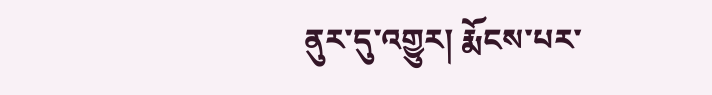ནུར་དུ་འགྱུར། རྨོངས་པར་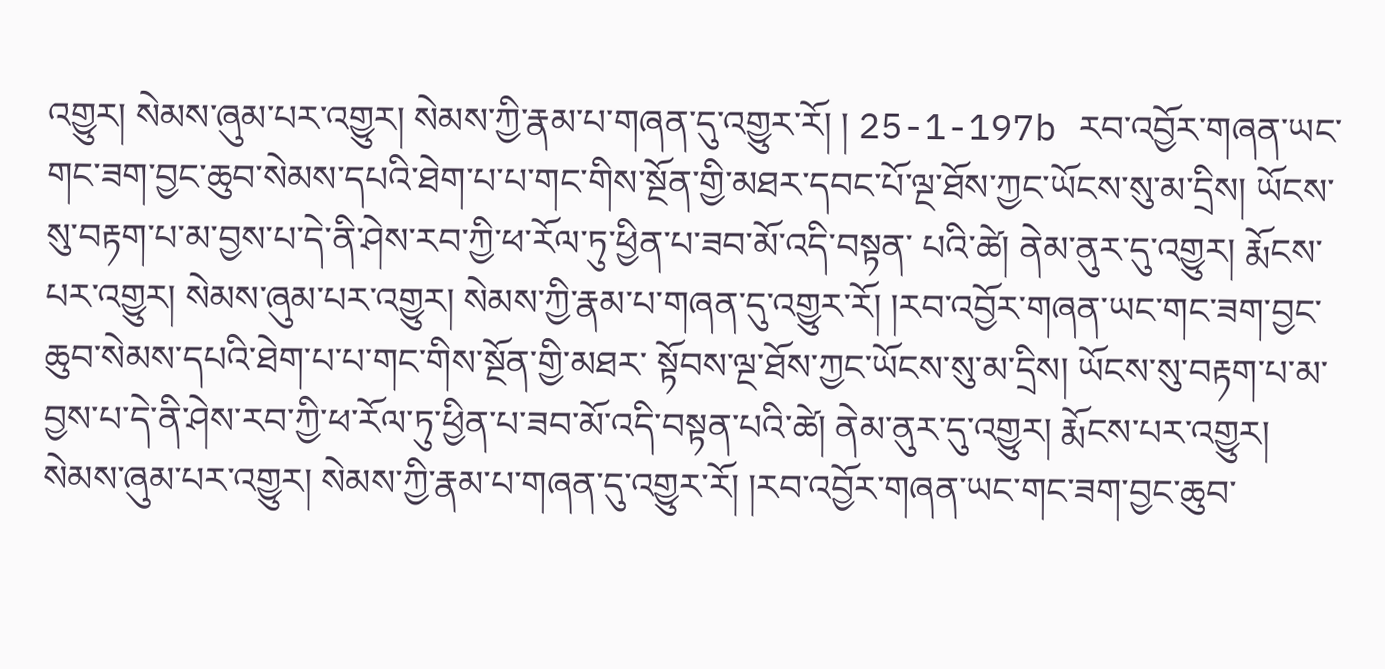འགྱུར། སེམས་ཞུམ་པར་འགྱུར། སེམས་ཀྱི་རྣམ་པ་གཞན་དུ་འགྱུར་རོ། ། 25-1-197b རབ་འབྱོར་གཞན་ཡང་གང་ཟག་བྱང་ཆུབ་སེམས་དཔའི་ཐེག་པ་པ་གང་གིས་སྔོན་གྱི་མཐར་དབང་པོ་ལྔ་ཐོས་ཀྱང་ཡོངས་སུ་མ་དྲིས། ཡོངས་སུ་བརྟག་པ་མ་བྱས་པ་དེ་ནི་ཤེས་རབ་ཀྱི་ཕ་རོལ་ཏུ་ཕྱིན་པ་ཟབ་མོ་འདི་བསྟན་ པའི་ཚེ། ནེམ་ནུར་དུ་འགྱུར། རྨོངས་པར་འགྱུར། སེམས་ཞུམ་པར་འགྱུར། སེམས་ཀྱི་རྣམ་པ་གཞན་དུ་འགྱུར་རོ། །རབ་འབྱོར་གཞན་ཡང་གང་ཟག་བྱང་ཆུབ་སེམས་དཔའི་ཐེག་པ་པ་གང་གིས་སྔོན་གྱི་མཐར་ སྟོབས་ལྔ་ཐོས་ཀྱང་ཡོངས་སུ་མ་དྲིས། ཡོངས་སུ་བརྟག་པ་མ་བྱས་པ་དེ་ནི་ཤེས་རབ་ཀྱི་ཕ་རོལ་ཏུ་ཕྱིན་པ་ཟབ་མོ་འདི་བསྟན་པའི་ཚེ། ནེམ་ནུར་དུ་འགྱུར། རྨོངས་པར་འགྱུར། སེམས་ཞུམ་པར་འགྱུར། སེམས་ཀྱི་རྣམ་པ་གཞན་དུ་འགྱུར་རོ། །རབ་འབྱོར་གཞན་ཡང་གང་ཟག་བྱང་ཆུབ་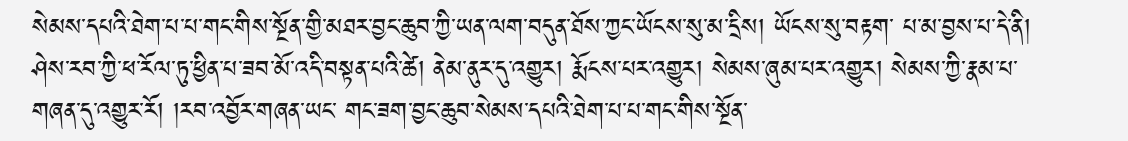སེམས་དཔའི་ཐེག་པ་པ་གང་གིས་སྔོན་གྱི་མཐར་བྱང་ཆུབ་ཀྱི་ཡན་ལག་བདུན་ཐོས་ཀྱང་ཡོངས་སུ་མ་དྲིས། ཡོངས་སུ་བརྟག་ པ་མ་བྱས་པ་དེ་ནི། ཤེས་རབ་ཀྱི་ཕ་རོལ་ཏུ་ཕྱིན་པ་ཟབ་མོ་འདི་བསྟན་པའི་ཚེ། ནེམ་ནུར་དུ་འགྱུར། རྨོངས་པར་འགྱུར། སེམས་ཞུམ་པར་འགྱུར། སེམས་ཀྱི་རྣམ་པ་གཞན་དུ་འགྱུར་རོ། །རབ་འབྱོར་གཞན་ཡང་ གང་ཟག་བྱང་ཆུབ་སེམས་དཔའི་ཐེག་པ་པ་གང་གིས་སྔོན་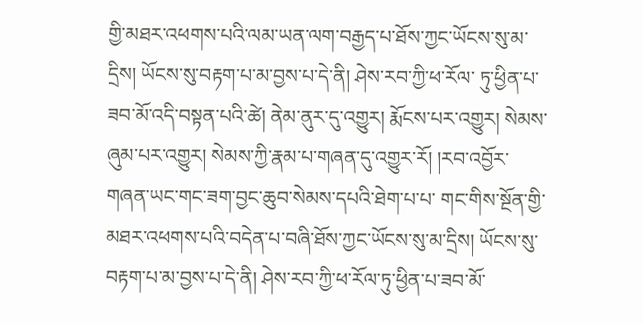གྱི་མཐར་འཕགས་པའི་ལམ་ཡན་ལག་བརྒྱད་པ་ཐོས་ཀྱང་ཡོངས་སུ་མ་དྲིས། ཡོངས་སུ་བརྟག་པ་མ་བྱས་པ་དེ་ནི། ཤེས་རབ་ཀྱི་ཕ་རོལ་ ཏུ་ཕྱིན་པ་ཟབ་མོ་འདི་བསྟན་པའི་ཚེ། ནེམ་ནུར་དུ་འགྱུར། རྨོངས་པར་འགྱུར། སེམས་ཞུམ་པར་འགྱུར། སེམས་ཀྱི་རྣམ་པ་གཞན་དུ་འགྱུར་རོ། །རབ་འབྱོར་གཞན་ཡང་གང་ཟག་བྱང་ཆུབ་སེམས་དཔའི་ཐེག་པ་པ་ གང་གིས་སྔོན་གྱི་མཐར་འཕགས་པའི་བདེན་པ་བཞི་ཐོས་ཀྱང་ཡོངས་སུ་མ་དྲིས། ཡོངས་སུ་བརྟག་པ་མ་བྱས་པ་དེ་ནི། ཤེས་རབ་ཀྱི་ཕ་རོལ་ཏུ་ཕྱིན་པ་ཟབ་མོ་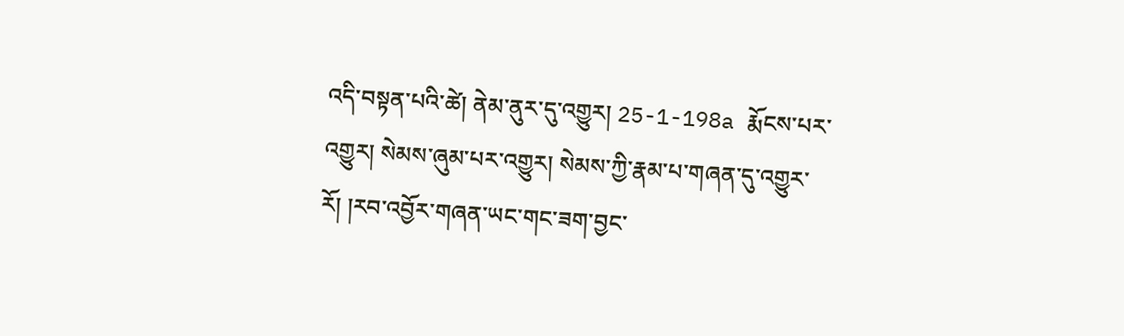འདི་བསྟན་པའི་ཚེ། ནེམ་ནུར་དུ་འགྱུར། 25-1-198a རྨོངས་པར་འགྱུར། སེམས་ཞུམ་པར་འགྱུར། སེམས་ཀྱི་རྣམ་པ་གཞན་དུ་འགྱུར་རོ། །རབ་འབྱོར་གཞན་ཡང་གང་ཟག་བྱང་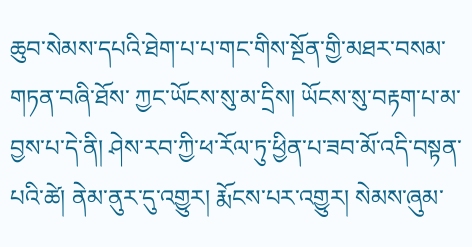ཆུབ་སེམས་དཔའི་ཐེག་པ་པ་གང་གིས་སྔོན་གྱི་མཐར་བསམ་གཏན་བཞི་ཐོས་ ཀྱང་ཡོངས་སུ་མ་དྲིས། ཡོངས་སུ་བརྟག་པ་མ་བྱས་པ་དེ་ནི། ཤེས་རབ་ཀྱི་ཕ་རོལ་ཏུ་ཕྱིན་པ་ཟབ་མོ་འདི་བསྟན་པའི་ཚེ། ནེམ་ནུར་དུ་འགྱུར། རྨོངས་པར་འགྱུར། སེམས་ཞུམ་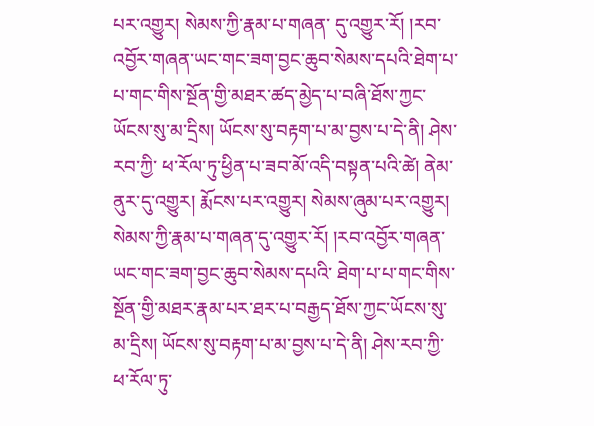པར་འགྱུར། སེམས་ཀྱི་རྣམ་པ་གཞན་ དུ་འགྱུར་རོ། །རབ་འབྱོར་གཞན་ཡང་གང་ཟག་བྱང་ཆུབ་སེམས་དཔའི་ཐེག་པ་པ་གང་གིས་སྔོན་གྱི་མཐར་ཚད་མྱེད་པ་བཞི་ཐོས་ཀྱང་ཡོངས་སུ་མ་དྲིས། ཡོངས་སུ་བརྟག་པ་མ་བྱས་པ་དེ་ནི། ཤེས་རབ་ཀྱི་ ཕ་རོལ་ཏུ་ཕྱིན་པ་ཟབ་མོ་འདི་བསྟན་པའི་ཚེ། ནེམ་ནུར་དུ་འགྱུར། རྨོངས་པར་འགྱུར། སེམས་ཞུམ་པར་འགྱུར། སེམས་ཀྱི་རྣམ་པ་གཞན་དུ་འགྱུར་རོ། །རབ་འབྱོར་གཞན་ཡང་གང་ཟག་བྱང་ཆུབ་སེམས་དཔའི་ ཐེག་པ་པ་གང་གིས་སྔོན་གྱི་མཐར་རྣམ་པར་ཐར་པ་བརྒྱད་ཐོས་ཀྱང་ཡོངས་སུ་མ་དྲིས། ཡོངས་སུ་བརྟག་པ་མ་བྱས་པ་དེ་ནི། ཤེས་རབ་ཀྱི་ཕ་རོལ་ཏུ་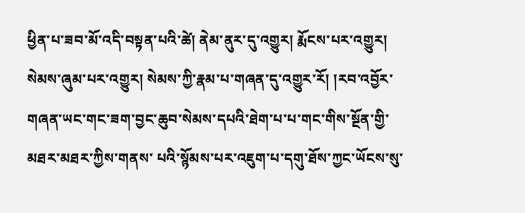ཕྱིན་པ་ཟབ་མོ་འདི་བསྟན་པའི་ཚེ། ནེམ་ནུར་དུ་འགྱུར། རྨོངས་པར་འགྱུར། སེམས་ཞུམ་པར་འགྱུར། སེམས་ཀྱི་རྣམ་པ་གཞན་དུ་འགྱུར་རོ། །རབ་འབྱོར་གཞན་ཡང་གང་ཟག་བྱང་ཆུབ་སེམས་དཔའི་ཐེག་པ་པ་གང་གིས་སྔོན་གྱི་མཐར་མཐར་ཀྱིས་གནས་ པའི་སྙོམས་པར་འཇུག་པ་དགུ་ཐོས་ཀྱང་ཡོངས་སུ་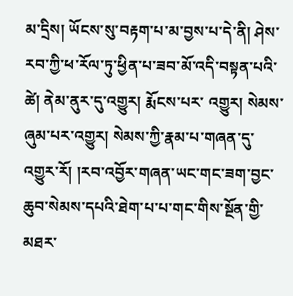མ་དྲིས། ཡོངས་སུ་བརྟག་པ་མ་བྱས་པ་དེ་ནི། ཤེས་རབ་ཀྱི་ཕ་རོལ་ཏུ་ཕྱིན་པ་ཟབ་མོ་འདི་བསྟན་པའི་ཚེ། ནེམ་ནུར་དུ་འགྱུར། རྨོངས་པར་ འགྱུར། སེམས་ཞུམ་པར་འགྱུར། སེམས་ཀྱི་རྣམ་པ་གཞན་དུ་འགྱུར་རོ། །རབ་འབྱོར་གཞན་ཡང་གང་ཟག་བྱང་ཆུབ་སེམས་དཔའི་ཐེག་པ་པ་གང་གིས་སྔོན་གྱི་མཐར་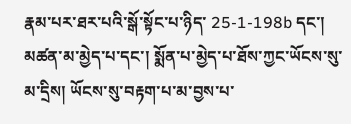རྣམ་པར་ཐར་པའི་སྒོ་སྟོང་པ་ཉིད་ 25-1-198b དང་། མཚན་མ་མྱེད་པ་དང་། སྨོན་པ་མྱེད་པ་ཐོས་ཀྱང་ཡོངས་སུ་མ་དྲིས། ཡོངས་སུ་བརྟག་པ་མ་བྱས་པ་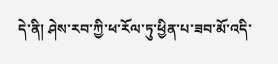དེ་ནི། ཤེས་རབ་ཀྱི་ཕ་རོལ་ཏུ་ཕྱིན་པ་ཟབ་མོ་འདི་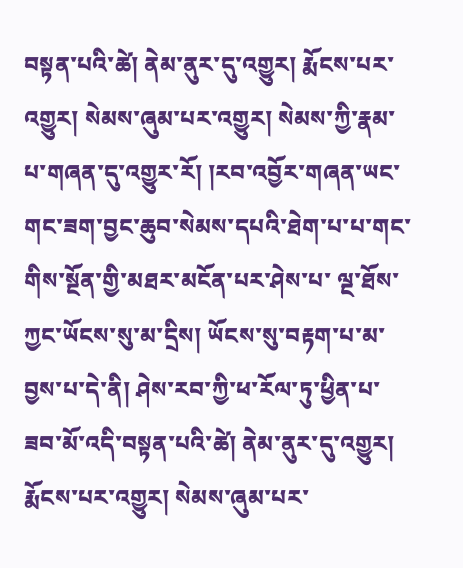བསྟན་པའི་ཚེ། ནེམ་ནུར་དུ་འགྱུར། རྨོངས་པར་འགྱུར། སེམས་ཞུམ་པར་འགྱུར། སེམས་ཀྱི་རྣམ་པ་གཞན་དུ་འགྱུར་རོ། །རབ་འབྱོར་གཞན་ཡང་གང་ཟག་བྱང་ཆུབ་སེམས་དཔའི་ཐེག་པ་པ་གང་གིས་སྔོན་གྱི་མཐར་མངོན་པར་ཤེས་པ་ ལྔ་ཐོས་ཀྱང་ཡོངས་སུ་མ་དྲིས། ཡོངས་སུ་བརྟག་པ་མ་བྱས་པ་དེ་ནི། ཤེས་རབ་ཀྱི་ཕ་རོལ་ཏུ་ཕྱིན་པ་ཟབ་མོ་འདི་བསྟན་པའི་ཚེ། ནེམ་ནུར་དུ་འགྱུར། རྨོངས་པར་འགྱུར། སེམས་ཞུམ་པར་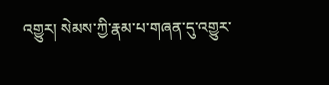འགྱུར། སེམས་ཀྱི་རྣམ་པ་གཞན་དུ་འགྱུར་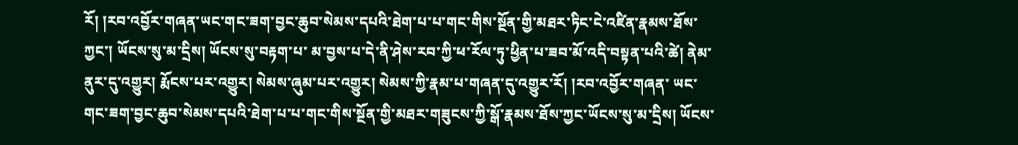རོ། །རབ་འབྱོར་གཞན་ཡང་གང་ཟག་བྱང་ཆུབ་སེམས་དཔའི་ཐེག་པ་པ་གང་གིས་སྔོན་གྱི་མཐར་ཏིང་ངེ་འཛིན་རྣམས་ཐོས་ཀྱང་། ཡོངས་སུ་མ་དྲིས། ཡོངས་སུ་བརྟག་པ་ མ་བྱས་པ་དེ་ནི་ཤེས་རབ་ཀྱི་ཕ་རོལ་ཏུ་ཕྱིན་པ་ཟབ་མོ་འདི་བསྟན་པའི་ཚེ། ནེམ་ནུར་དུ་འགྱུར། རྨོངས་པར་འགྱུར། སེམས་ཞུམ་པར་འགྱུར། སེམས་ཀྱི་རྣམ་པ་གཞན་དུ་འགྱུར་རོ། །རབ་འབྱོར་གཞན་ ཡང་གང་ཟག་བྱང་ཆུབ་སེམས་དཔའི་ཐེག་པ་པ་གང་གིས་སྔོན་གྱི་མཐར་གཟུངས་ཀྱི་སྒོ་རྣམས་ཐོས་ཀྱང་ཡོངས་སུ་མ་དྲིས། ཡོངས་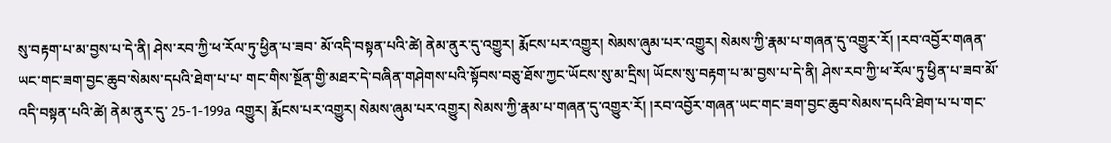སུ་བརྟག་པ་མ་བྱས་པ་དེ་ནི། ཤེས་རབ་ཀྱི་ཕ་རོལ་ཏུ་ཕྱིན་པ་ཟབ་ མོ་འདི་བསྟན་པའི་ཚེ། ནེམ་ནུར་དུ་འགྱུར། རྨོངས་པར་འགྱུར། སེམས་ཞུམ་པར་འགྱུར། སེམས་ཀྱི་རྣམ་པ་གཞན་དུ་འགྱུར་རོ། །རབ་འབྱོར་གཞན་ཡང་གང་ཟག་བྱང་ཆུབ་སེམས་དཔའི་ཐེག་པ་པ་ གང་གིས་སྔོན་གྱི་མཐར་དེ་བཞིན་གཤེགས་པའི་སྟོབས་བཅུ་ཐོས་ཀྱང་ཡོངས་སུ་མ་དྲིས། ཡོངས་སུ་བརྟག་པ་མ་བྱས་པ་དེ་ནི། ཤེས་རབ་ཀྱི་ཕ་རོལ་ཏུ་ཕྱིན་པ་ཟབ་མོ་འདི་བསྟན་པའི་ཚེ། ནེམ་ནུར་དུ་ 25-1-199a འགྱུར། རྨོངས་པར་འགྱུར། སེམས་ཞུམ་པར་འགྱུར། སེམས་ཀྱི་རྣམ་པ་གཞན་དུ་འགྱུར་རོ། །རབ་འབྱོར་གཞན་ཡང་གང་ཟག་བྱང་ཆུབ་སེམས་དཔའི་ཐེག་པ་པ་གང་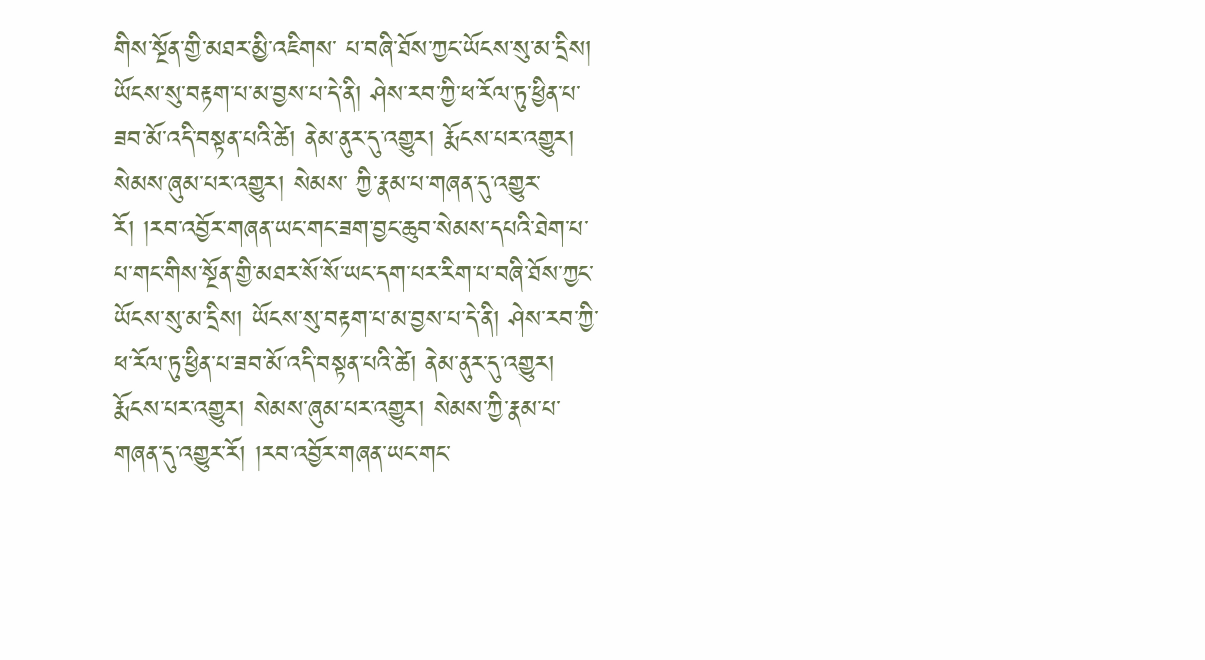གིས་སྔོན་གྱི་མཐར་མྱི་འཇིགས་ པ་བཞི་ཐོས་ཀྱང་ཡོངས་སུ་མ་དྲིས། ཡོངས་སུ་བརྟག་པ་མ་བྱས་པ་དེ་ནི། ཤེས་རབ་ཀྱི་ཕ་རོལ་ཏུ་ཕྱིན་པ་ཟབ་མོ་འདི་བསྟན་པའི་ཚེ། ནེམ་ནུར་དུ་འགྱུར། རྨོངས་པར་འགྱུར། སེམས་ཞུམ་པར་འགྱུར། སེམས་ ཀྱི་རྣམ་པ་གཞན་དུ་འགྱུར་རོ། །རབ་འབྱོར་གཞན་ཡང་གང་ཟག་བྱང་ཆུབ་སེམས་དཔའི་ཐེག་པ་པ་གང་གིས་སྔོན་གྱི་མཐར་སོ་སོ་ཡང་དག་པར་རིག་པ་བཞི་ཐོས་ཀྱང་ཡོངས་སུ་མ་དྲིས། ཡོངས་སུ་བརྟག་པ་མ་བྱས་པ་དེ་ནི། ཤེས་རབ་ཀྱི་ཕ་རོལ་ཏུ་ཕྱིན་པ་ཟབ་མོ་འདི་བསྟན་པའི་ཚེ། ནེམ་ནུར་དུ་འགྱུར། རྨོངས་པར་འགྱུར། སེམས་ཞུམ་པར་འགྱུར། སེམས་ཀྱི་རྣམ་པ་གཞན་དུ་འགྱུར་རོ། །རབ་འབྱོར་གཞན་ཡང་གང་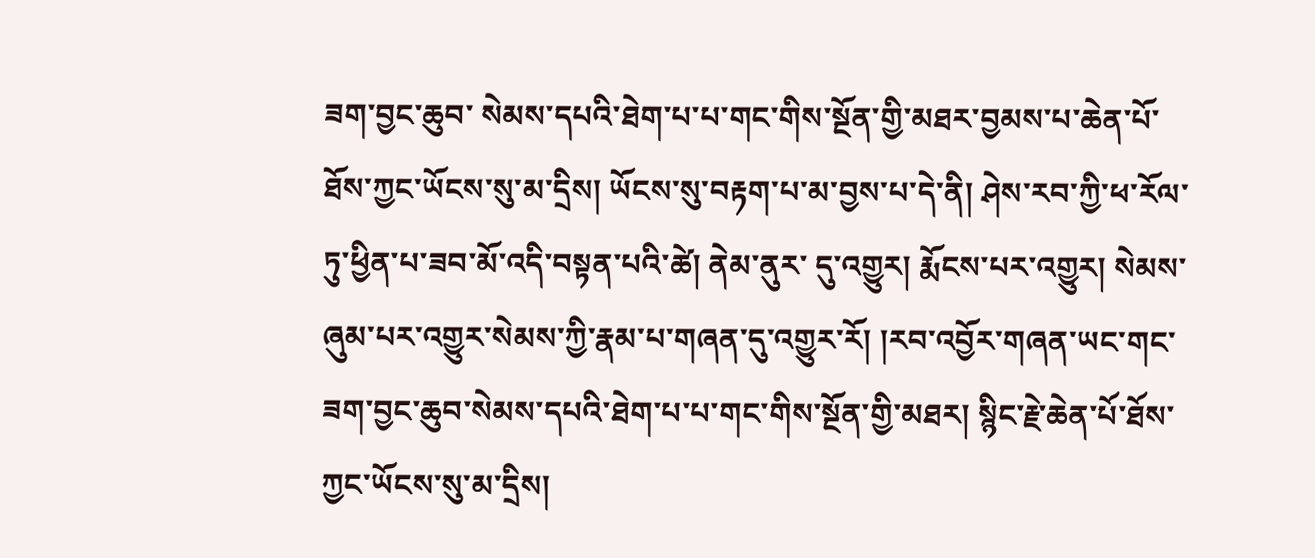ཟག་བྱང་ཆུབ་ སེམས་དཔའི་ཐེག་པ་པ་གང་གིས་སྔོན་གྱི་མཐར་བྱམས་པ་ཆེན་པོ་ཐོས་ཀྱང་ཡོངས་སུ་མ་དྲིས། ཡོངས་སུ་བརྟག་པ་མ་བྱས་པ་དེ་ནི། ཤེས་རབ་ཀྱི་ཕ་རོལ་ཏུ་ཕྱིན་པ་ཟབ་མོ་འདི་བསྟན་པའི་ཚེ། ནེམ་ནུར་ དུ་འགྱུར། རྨོངས་པར་འགྱུར། སེམས་ཞུམ་པར་འགྱུར་སེམས་ཀྱི་རྣམ་པ་གཞན་དུ་འགྱུར་རོ། །རབ་འབྱོར་གཞན་ཡང་གང་ཟག་བྱང་ཆུབ་སེམས་དཔའི་ཐེག་པ་པ་གང་གིས་སྔོན་གྱི་མཐར། སྙིང་རྗེ་ཆེན་པོ་ཐོས་ ཀྱང་ཡོངས་སུ་མ་དྲིས།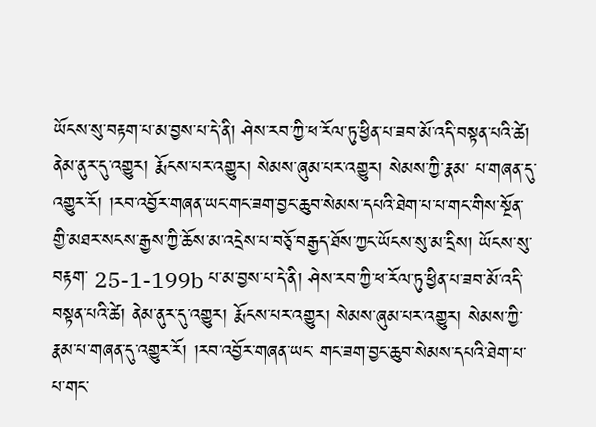ཡོངས་སུ་བརྟག་པ་མ་བྱས་པ་དེ་ནི། ཤེས་རབ་ཀྱི་ཕ་རོལ་ཏུ་ཕྱིན་པ་ཟབ་མོ་འདི་བསྟན་པའི་ཚེ། ནེམ་ནུར་དུ་འགྱུར། རྨོངས་པར་འགྱུར། སེམས་ཞུམ་པར་འགྱུར། སེམས་ཀྱི་རྣམ་ པ་གཞན་དུ་འགྱུར་རོ། །རབ་འབྱོར་གཞན་ཡང་གང་ཟག་བྱང་ཆུབ་སེམས་དཔའི་ཐེག་པ་པ་གང་གིས་སྔོན་གྱི་མཐར་སངས་རྒྱས་ཀྱི་ཆོས་མ་འདྲེས་པ་བཅྭོ་བརྒྱད་ཐོས་ཀྱང་ཡོངས་སུ་མ་དྲིས། ཡོངས་སུ་བརྟག་ 25-1-199b པ་མ་བྱས་པ་དེ་ནི། ཤེས་རབ་ཀྱི་ཕ་རོལ་ཏུ་ཕྱིན་པ་ཟབ་མོ་འདི་བསྟན་པའི་ཚེ། ནེམ་ནུར་དུ་འགྱུར། རྨོངས་པར་འགྱུར། སེམས་ཞུམ་པར་འགྱུར། སེམས་ཀྱི་རྣམ་པ་གཞན་དུ་འགྱུར་རོ། །རབ་འབྱོར་གཞན་ཡང་ གང་ཟག་བྱང་ཆུབ་སེམས་དཔའི་ཐེག་པ་པ་གང་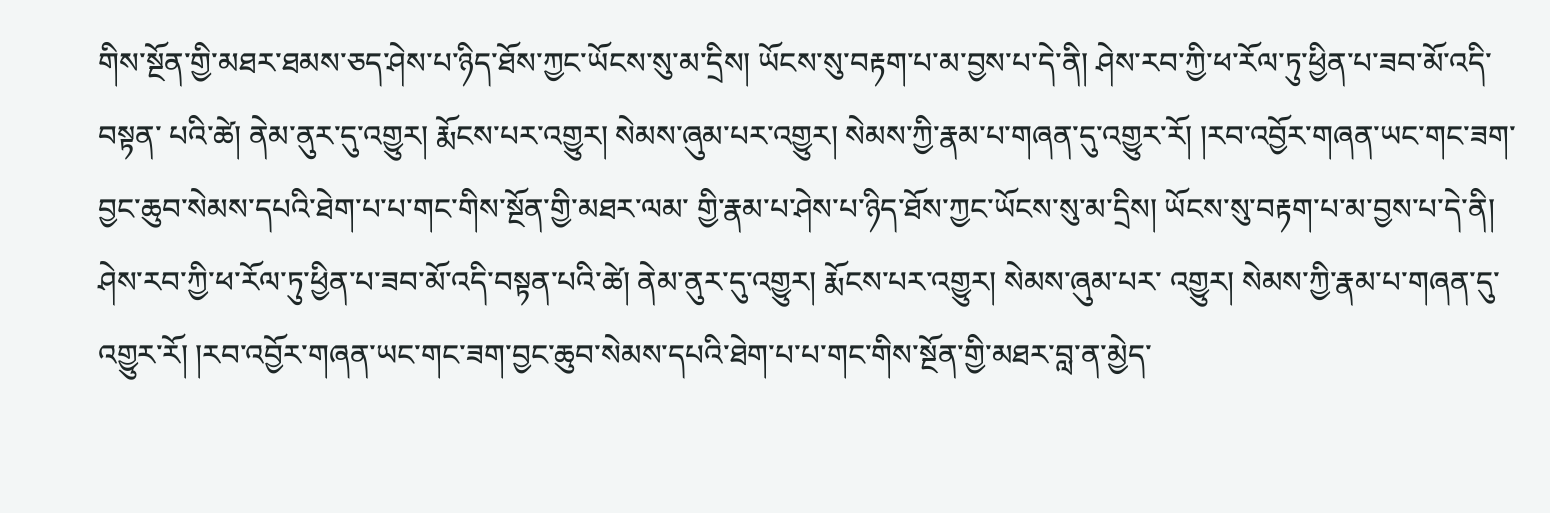གིས་སྔོན་གྱི་མཐར་ཐམས་ཅད་ཤེས་པ་ཉིད་ཐོས་ཀྱང་ཡོངས་སུ་མ་དྲིས། ཡོངས་སུ་བརྟག་པ་མ་བྱས་པ་དེ་ནི། ཤེས་རབ་ཀྱི་ཕ་རོལ་ཏུ་ཕྱིན་པ་ཟབ་མོ་འདི་བསྟན་ པའི་ཚེ། ནེམ་ནུར་དུ་འགྱུར། རྨོངས་པར་འགྱུར། སེམས་ཞུམ་པར་འགྱུར། སེམས་ཀྱི་རྣམ་པ་གཞན་དུ་འགྱུར་རོ། །རབ་འབྱོར་གཞན་ཡང་གང་ཟག་བྱང་ཆུབ་སེམས་དཔའི་ཐེག་པ་པ་གང་གིས་སྔོན་གྱི་མཐར་ལམ་ གྱི་རྣམ་པ་ཤེས་པ་ཉིད་ཐོས་ཀྱང་ཡོངས་སུ་མ་དྲིས། ཡོངས་སུ་བརྟག་པ་མ་བྱས་པ་དེ་ནི། ཤེས་རབ་ཀྱི་ཕ་རོལ་ཏུ་ཕྱིན་པ་ཟབ་མོ་འདི་བསྟན་པའི་ཚེ། ནེམ་ནུར་དུ་འགྱུར། རྨོངས་པར་འགྱུར། སེམས་ཞུམ་པར་ འགྱུར། སེམས་ཀྱི་རྣམ་པ་གཞན་དུ་འགྱུར་རོ། །རབ་འབྱོར་གཞན་ཡང་གང་ཟག་བྱང་ཆུབ་སེམས་དཔའི་ཐེག་པ་པ་གང་གིས་སྔོན་གྱི་མཐར་བླ་ན་མྱེད་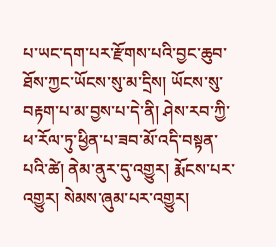པ་ཡང་དག་པར་རྫོགས་པའི་བྱང་ཆུབ་ཐོས་ཀྱང་ཡོངས་སུ་མ་དྲིས། ཡོངས་སུ་བརྟག་པ་མ་བྱས་པ་དེ་ནི། ཤེས་རབ་ཀྱི་ཕ་རོལ་ཏུ་ཕྱིན་པ་ཟབ་མོ་འདི་བསྟན་པའི་ཚེ། ནེམ་ནུར་དུ་འགྱུར། རྨོངས་པར་འགྱུར། སེམས་ཞུམ་པར་འགྱུར།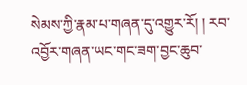སེམས་ཀྱི་རྣམ་པ་གཞན་དུ་འགྱུར་རོ། ། རབ་འབྱོར་གཞན་ཡང་གང་ཟག་བྱང་ཆུབ་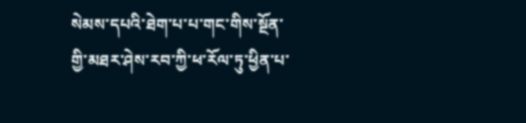སེམས་དཔའི་ཐེག་པ་པ་གང་གིས་སྔོན་གྱི་མཐར་ཤེས་རབ་ཀྱི་ཕ་རོལ་ཏུ་ཕྱིན་པ་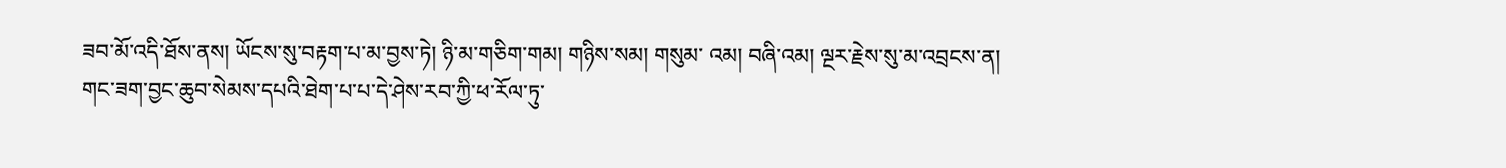ཟབ་མོ་འདི་ཐོས་ནས། ཡོངས་སུ་བརྟག་པ་མ་བྱས་ཏེ། ཉི་མ་གཅིག་གམ། གཉིས་སམ། གསུམ་ འམ། བཞི་འམ། ལྔར་རྗེས་སུ་མ་འབྲངས་ན། གང་ཟག་བྱང་ཆུབ་སེམས་དཔའི་ཐེག་པ་པ་དེ་ཤེས་རབ་ཀྱི་ཕ་རོལ་ཏུ་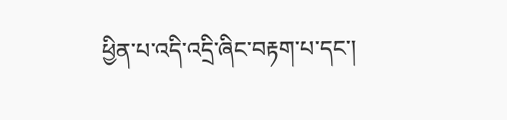ཕྱིན་པ་འདི་འདྲི་ཞིང་བརྟག་པ་དང་།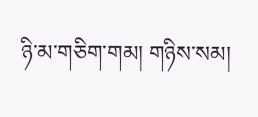ཉི་མ་གཅིག་གམ། གཉིས་སམ།